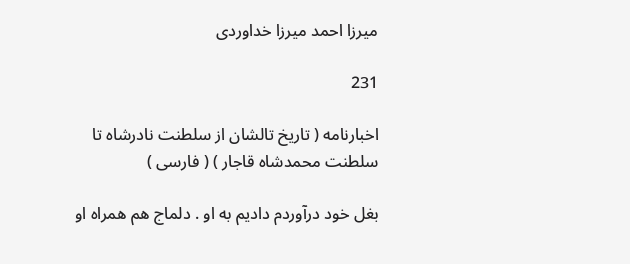ميرزا احمد ميرزا خداوردى

231

اخبارنامه ( تاريخ تالشان از سلطنت نادرشاه تا سلطنت محمدشاه قاجار ) ( فارسى )

بغل خود درآوردم داديم به او . دلماج هم همراه او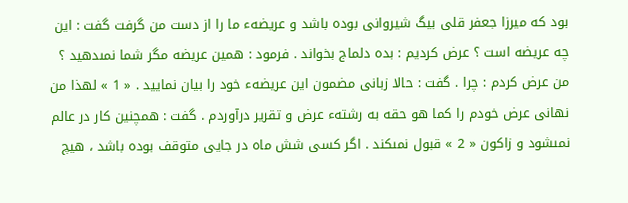بود كه ميرزا جعفر قلى بيگ شيروانى بوده باشد و عريضهء ما را از دست من گرفت گفت : اين چه عريضه است ؟ عرض كرديم : بده دلماج بخواند . فرمود : همين عريضه مگر شما نمىدهيد ؟ من عرض كردم : چرا . گفت : حالا زبانى مضمون اين عريضهء خود را بيان نماييد . « 1 » لهذا من نهانى عرض خودم را كما هو حقه به رشتهء عرض و تقرير درآوردم . گفت : همچنين كار در عالم نمىشود و زاكون « 2 » قبول نمىكند . اگر كسى شش ماه در جايى متوقف بوده باشد ، هيچ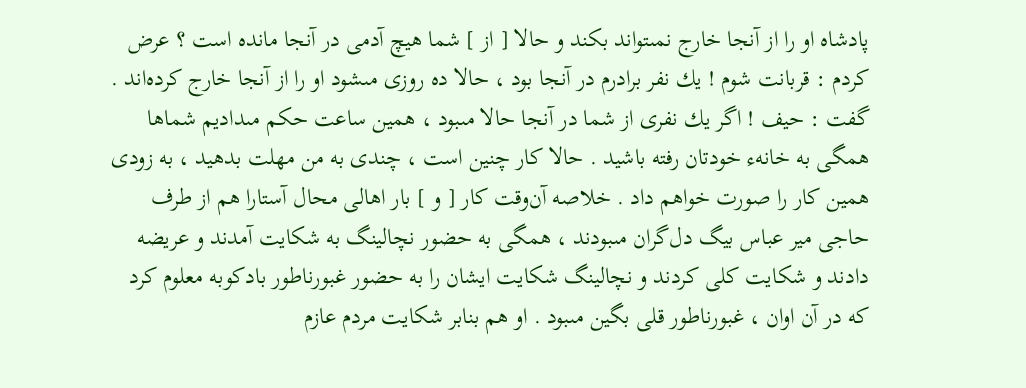پادشاه او را از آنجا خارج نمىتواند بكند و حالا [ از ] شما هيچ آدمى در آنجا مانده است ؟ عرض كردم : قربانت شوم ! يك نفر برادرم در آنجا بود ، حالا ده روزى مىشود او را از آنجا خارج كرده‌اند . گفت : حيف ! اگر يك نفرى از شما در آنجا حالا مىبود ، همين ساعت حكم مىداديم شماها همگى به خانهء خودتان رفته باشيد . حالا كار چنين است ، چندى به من مهلت بدهيد ، به زودى همين كار را صورت خواهم داد . خلاصه آن‌وقت كار [ و ] بار اهالى محال آستارا هم از طرف حاجى مير عباس بيگ دل‌گران مىبودند ، همگى به حضور نچالينگ به شكايت آمدند و عريضه دادند و شكايت كلى كردند و نچالينگ شكايت ايشان را به حضور غبورناطور بادكوبه معلوم كرد كه در آن اوان ، غبورناطور قلى بگين مىبود . او هم بنابر شكايت مردم عازم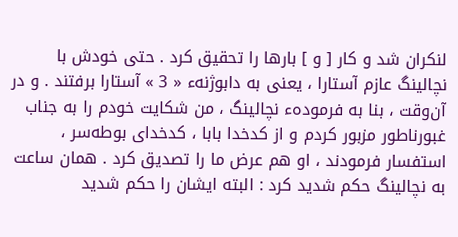لنكران شد و كار [ و ] بارها را تحقيق كرد . حتى خودش با نچالينگ عازم آستارا ، يعنى به دابوژنهء « 3 » آستارا برفتند . و در آن‌وقت ، بنا به فرمودهء نچالينگ ، من شكايت خودم را به جناب غبورناطور مزبور كردم و از كدخدا بابا ، كدخداى بوطه‌سر ، استفسار فرمودند ، او هم عرض ما را تصديق كرد . همان ساعت به نچالينگ حكم شديد كرد : البته ايشان را حكم شديد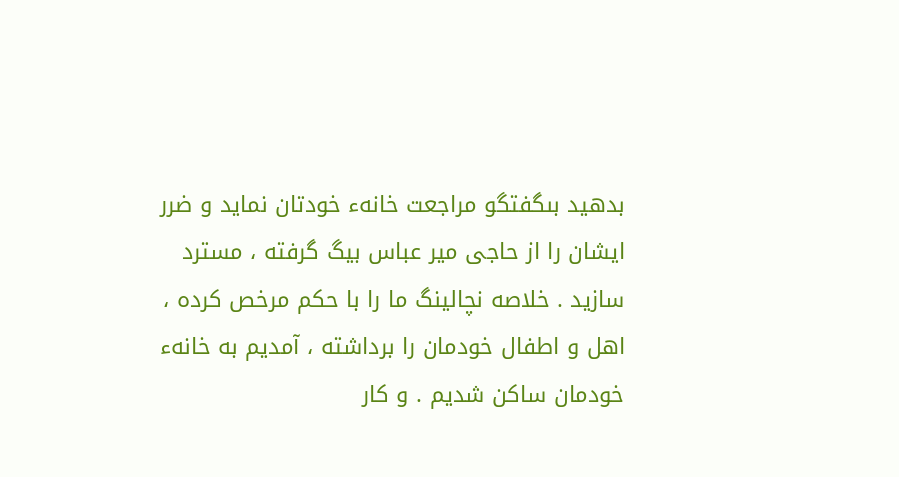بدهيد بىگفتگو مراجعت خانهء خودتان نمايد و ضرر ايشان را از حاجى مير عباس بيگ گرفته ، مسترد سازيد . خلاصه نچالينگ ما را با حكم مرخص كرده ، اهل و اطفال خودمان را برداشته ، آمديم به خانهء خودمان ساكن شديم . و كار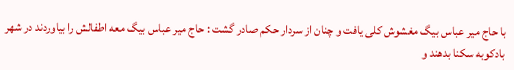با حاج مير عباس بيگ مغشوش كلى يافت و چنان از سردار حكم صادر گشت : حاج مير عباس بيگ معه اطفالش را بياوردند در شهر بادكوبه سكنا بدهند و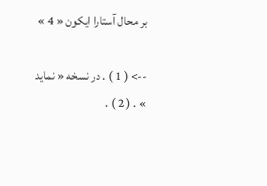بر محال آستارا ايكون « 4 »

--> ( 1 ) . در نسخه « نمايد » . ( 2 ) .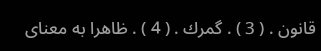قانون . ( 3 ) . گمرك . ( 4 ) . ظاهرا به معناى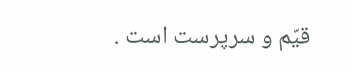قيّم و سرپرست است .